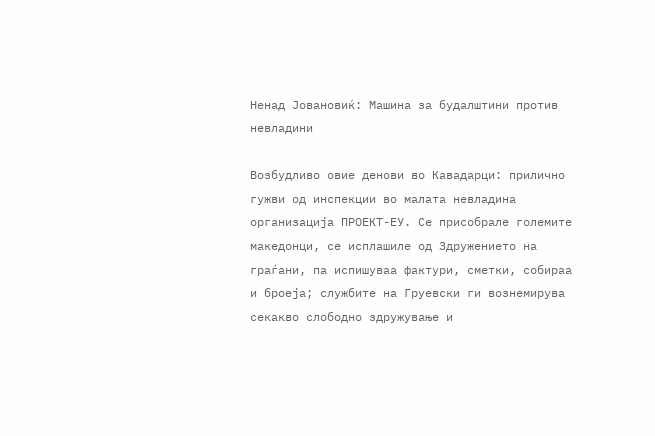Ненад Јовановиќ: Машина за будалштини против невладини

Возбудливо овие денови во Кавадарци: прилично гужви од инспекции во малата невладина организација ПРОЕКТ-ЕУ. Се присобрале големите македонци, се исплашиле од Здружението на граѓани, па испишуваа фактури, сметки, собираа и броеја; службите на Груевски ги вознемирува секакво слободно здружување и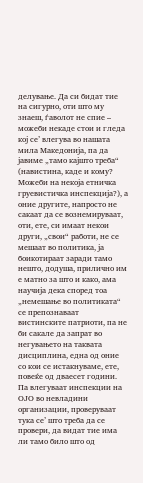делување. Да си бидат тие на сигурно, оти што му знаеш, ѓаволот не спие – можеби некаде стои и гледа кој се’ влегува во нашата мила Македонија, па да јавиме „тамо кајшто треба“ (навистина, каде и кому? Можеби на некоја етничка груевистичка инспекција?), а оние другите, напросто не сакаат да се вознемируваат, оти, ете, си имаат некои други, „свои“ работи, не се мешаат во политика, ја боикотираат заради тамо нешто, додуша, прилично им е матно за што и како, ама научија дека според тоа „немешање во политиката“ се препознаваат вистинските патриоти, па не би сакале да запрат во негувањето на таквата дисциплина, една од оние со кои се истакнуваме, ете, повеќе од дваесет години. Па влегуваат инспекции на ОЈО во невладини организации, проверуваат тука се’ што треба да се провери, да видат тие има ли тамо било што од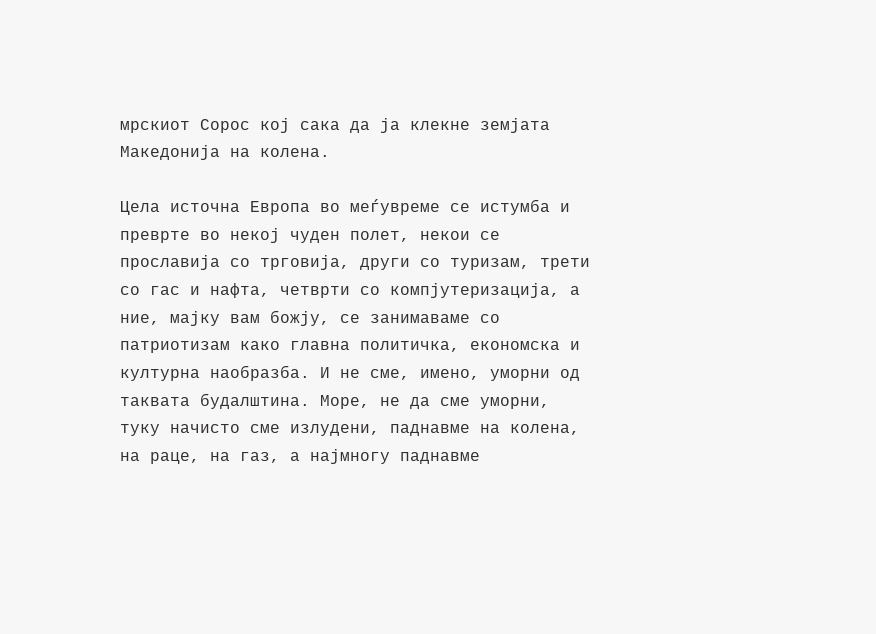мрскиот Сорос кој сака да ја клекне земјата Македонија на колена.

Цела источна Европа во меѓувреме се истумба и преврте во некој чуден полет, некои се прославија со трговија, други со туризам, трети со гас и нафта, четврти со компјутеризација, а ние, мајку вам божју, се занимаваме со патриотизам како главна политичка, економска и културна наобразба. И не сме, имено, уморни од таквата будалштина. Море, не да сме уморни, туку начисто сме излудени, паднавме на колена, на раце, на газ, а најмногу паднавме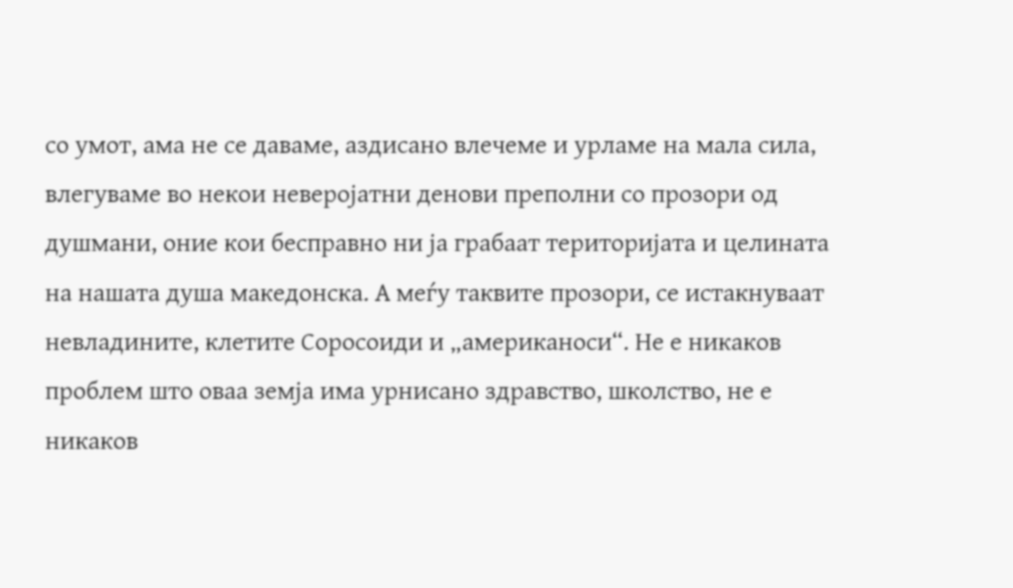со умот, ама не се даваме, аздисано влечеме и урламе на мала сила, влегуваме во некои неверојатни денови преполни со прозори од душмани, оние кои бесправно ни ја грабаат територијата и целината на нашата душа македонска. А меѓу таквите прозори, се истакнуваат невладините, клетите Соросоиди и „американоси“. Не е никаков проблем што оваа земја има урнисано здравство, школство, не е никаков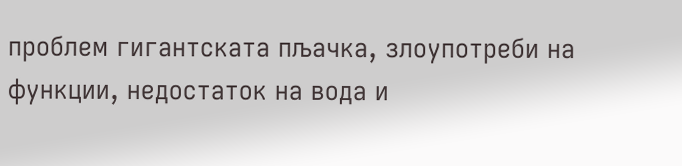проблем гигантската пљачка, злоупотреби на функции, недостаток на вода и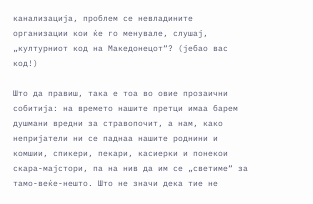канализација, проблем се невладините организации кои ќе го менувале, слушај, „културниот код на Македонецот“? (јебао вас код!)

Што да правиш, така е тоа во овие прозаични собитија: на времето нашите претци имаа барем душмани вредни за стравопочит, а нам, како непријатели ни се паднаа нашите роднини и комшии, спикери, пекари, касиерки и понекои скара-мајстори, па на нив да им се „светиме“ за тамо-веќе-нешто. Што не значи дека тие не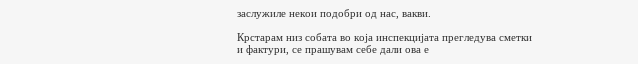заслужиле некои подобри од нас, вакви.

Крстарам низ собата во која инспекцијата прегледува сметки и фактури, се прашувам себе дали ова е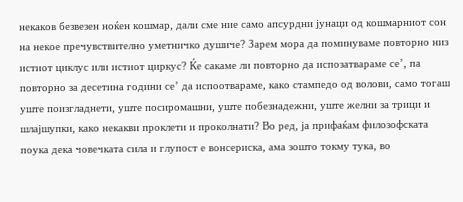некаков безвезен ноќен кошмар, дали сме ние само апсурдни јунаци од кошмарниот сон на некое пречувствително уметничко душиче? Зарем мора да поминуваме повторно низ истиот циклус или истиот циркус? Ќе сакаме ли повторно да испозатвараме се’, па повторно за десетина години се’ да испоотвараме, како стампедо од волови, само тогаш уште поизгладнети, уште посиромашни, уште побезнадежни, уште желни за трици и шлајшупки, како некакви проклети и проколнати? Во ред, ја прифаќам филозофската поука дека човечката сила и глупост е вонсериска, ама зошто токму тука, во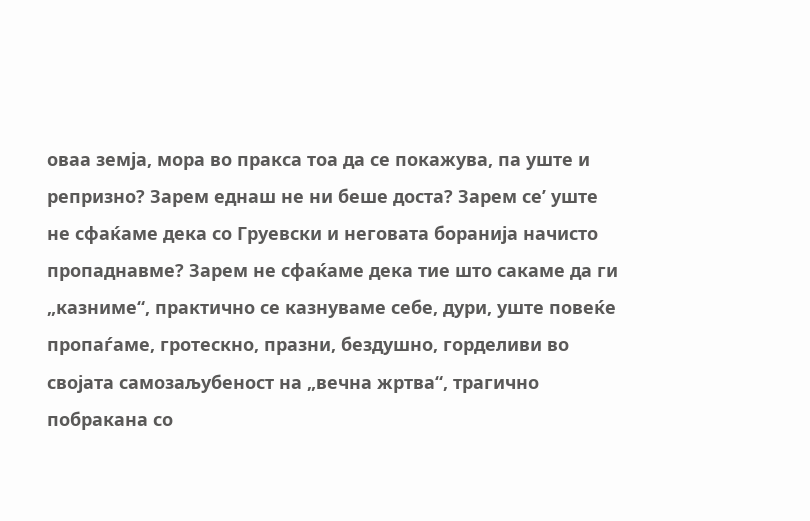оваа земја, мора во пракса тоа да се покажува, па уште и репризно? Зарем еднаш не ни беше доста? Зарем се’ уште не сфаќаме дека со Груевски и неговата боранија начисто пропаднавме? Зарем не сфаќаме дека тие што сакаме да ги „казниме“, практично се казнуваме себе, дури, уште повеќе пропаѓаме, гротескно, празни, бездушно, горделиви во својата самозаљубеност на „вечна жртва“, трагично побракана со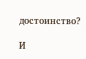достоинство?

И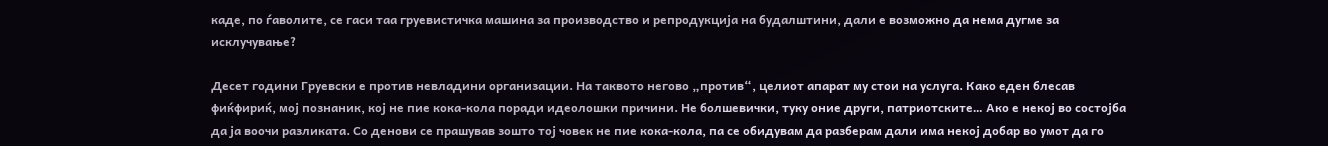каде, по ѓаволите, се гаси таа груевистичка машина за производство и репродукција на будалштини, дали е возможно да нема дугме за исклучување?

Десет години Груевски е против невладини организации. На таквото негово „против“, целиот апарат му стои на услуга. Како еден блесав фиќфириќ, мој познаник, кој не пие кока-кола поради идеолошки причини. Не болшевички, туку оние други, патриотските… Ако е некој во состојба да ја воочи разликата. Со денови се прашував зошто тој човек не пие кока-кола, па се обидувам да разберам дали има некој добар во умот да го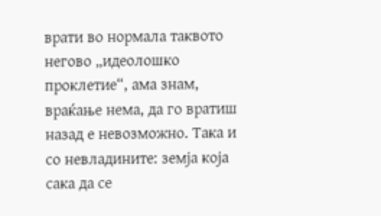врати во нормала таквото негово „идеолошко проклетие“, ама знам, враќање нема, да го вратиш назад е невозможно. Така и со невладините: земја која сака да се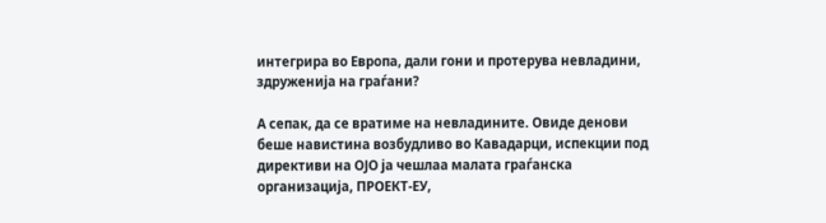интегрира во Европа, дали гони и протерува невладини, здруженија на граѓани?

А сепак, да се вратиме на невладините. Овиде денови беше навистина возбудливо во Кавадарци, испекции под директиви на ОЈО ја чешлаа малата граѓанска организација, ПРОЕКТ-ЕУ,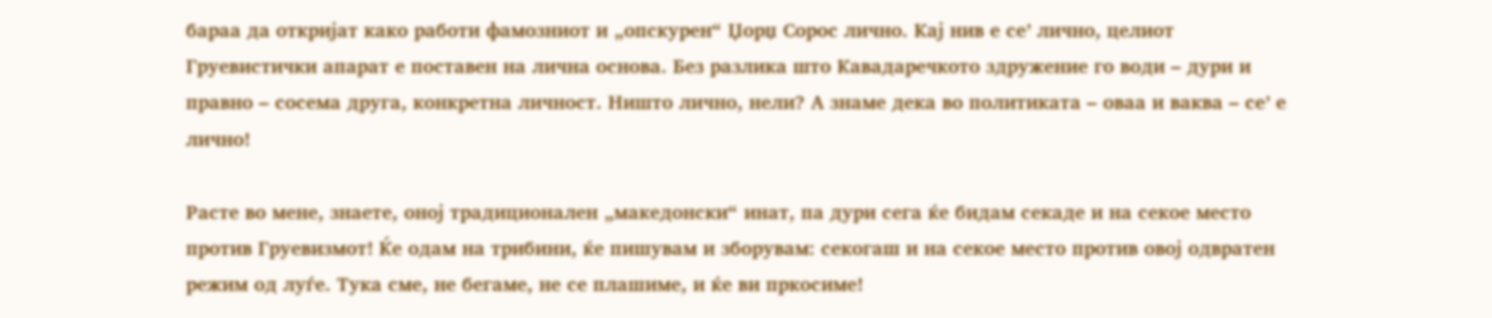бараа да откријат како работи фамозниот и „опскурен“ Џорџ Сорос лично. Кај нив е се’ лично, целиот Груевистички апарат е поставен на лична основа. Без разлика што Кавадаречкото здружение го води – дури и правно – сосема друга, конкретна личност. Ништо лично, нели? А знаме дека во политиката – оваа и ваква – се’ е лично!

Расте во мене, знаете, оној традиционален „македонски“ инат, па дури сега ќе бидам секаде и на секое место против Груевизмот! Ќе одам на трибини, ќе пишувам и зборувам: секогаш и на секое место против овој одвратен режим од луѓе. Тука сме, не бегаме, не се плашиме, и ќе ви пркосиме!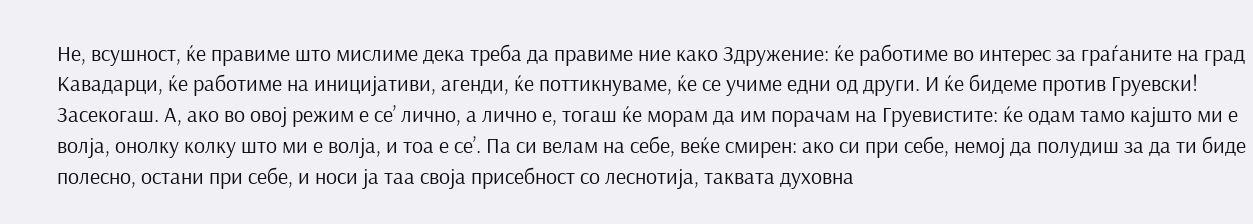Не, всушност, ќе правиме што мислиме дека треба да правиме ние како Здружение: ќе работиме во интерес за граѓаните на град Кавадарци, ќе работиме на иницијативи, агенди, ќе поттикнуваме, ќе се учиме едни од други. И ќе бидеме против Груевски! Засекогаш. А, ако во овој режим e се’ лично, а лично е, тогаш ќе морам да им порачам на Груевистите: ќе одам тамо кајшто ми е волја, онолку колку што ми е волја, и тоа е се’. Па си велам на себе, веќе смирен: ако си при себе, немој да полудиш за да ти биде полесно, остани при себе, и носи ја таа своја присебност со леснотија, тaквата духовна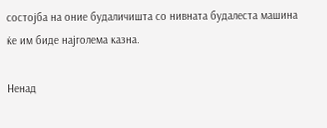состојба на оние будаличишта со нивната будалеста машина ќе им биде најголема казна.

Ненад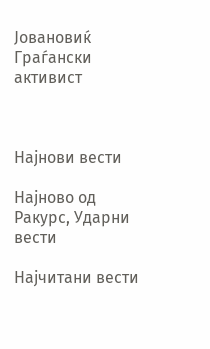Јовановиќ
Граѓански активист



Најнови вести

Најново од Ракурс, Ударни вести

Најчитани вести